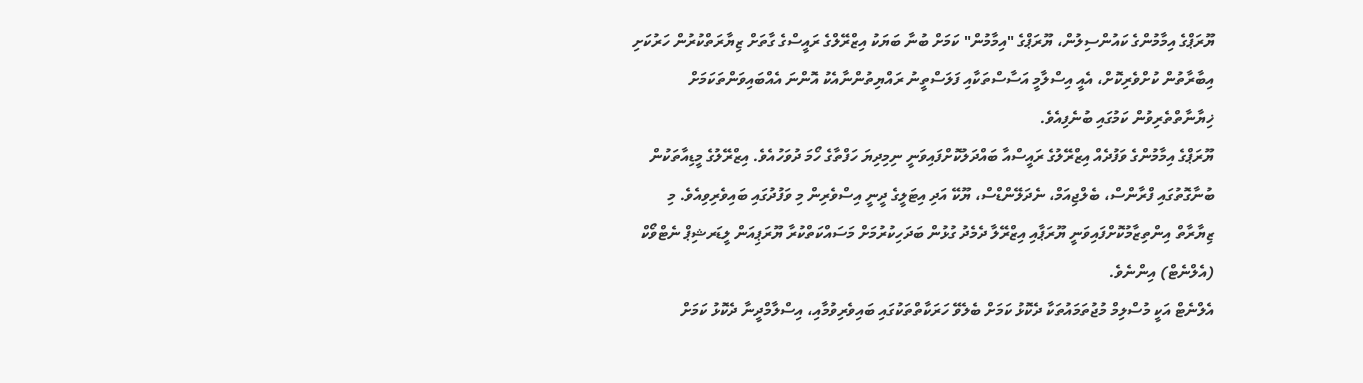ޔޫރަޕްގެ އިމާމުންގެ ކައުންސިލުން، ޔޫރަޕްގެ "އިމާމުން" ކަމަށް ބުނާ ބަޔަކު އިޒްރޭލްގެ ރައީސްގެ ގާތަށް ޒިޔާރަތްކުރުން ހަރުކަށި އިބާރާތުން ކުށްވެރިކޮށް، އެއީ އިސްލާމީ އަސާސްތަކާއި ފަލަސްތީނު ރައްޔިތުންނާއެކު އޮންނަ އެއްބައިވަންތަކަމަށް ޚިޔާނާތްތެރިވުން ކަމުގައި ބުނެފިއެވެ.
ޔޫރަޕްގެ އިމާމުންގެ ވަފުދެއް އިޒްރޭލުގެ ރައީސްއާ ބައްދަލުކޮށްފައިވަނީ ނިމިދިޔަ ހަފްތާގެ ހޯމަ ދުވަހުއެވެ. އިޒްރޭލުގެ މީޑިއާތަކުން ބުނާގޮތުގައި ފްރާންސް، ބެލްޖިއަމް، ނެދަލޭންޑްސް، ޔޫކޭ އަދި އިޓަލީގެ ދީނީ އިސްވެރިން މި ވަފުދުގައި ބައިވެރިވިއެވެ. މި ޒިޔާރާތް އިންތިޒާމުކޮށްފައިވަނީ ޔޫރަޕާއި އިޒްރޭލާ ދެމެދު ގުޅުން ބަދަހިކުރުމަށް މަސައްކަތްކުރާ ޔޫރަޕިއަން ލީޑަރޝިޕް ނެޓްވޯކް (އެލްނެޓް) އިންނެވެ.
އެލްނެޓް އަކީ މުސްލިމް މުޖުތަމައުތަކާ ދެކޮޅު ކަމަށް ބެލެވޭ ހަރަކާތްތަކުގައި ބައިވެރިވުމާއި، އިސްލާމްދީނާ ދެކޮޅު ކަމަށް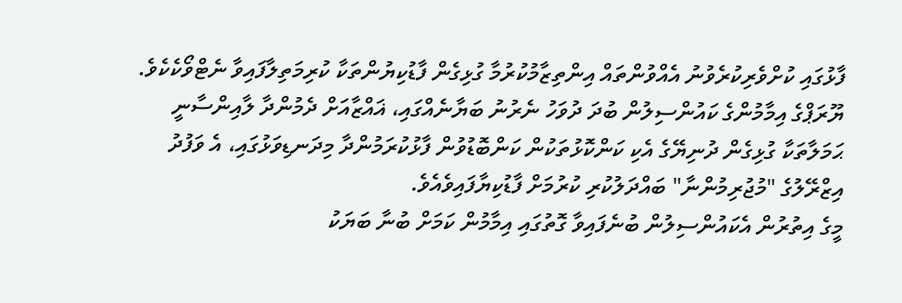ފާޅުގައި ކުށްވެރިކުރެވުނު އެއްވުންތައް އިންތިޒާމުކުރުމާ ގުޅިގެން ފާޑުކިޔުންތަކާ ކުރިމަތިލާފައިވާ ނެޓްވޯކެކެވެ.
ޔޫރަޕްގެ އިމާމުންގެ ކައުންސިލުން ބުދަ ދުވަހު ނެރުނު ބަޔާނެއްގައި، ޣައްޒާއަށް ދެމުންދާ ލާއިންސާނީ ޙަމަލާތަކާ ގުޅިގެން ދުނިޔޭގެ އެކި ކަންކޮޅުތަކުން ކަންބޮޑުވުން ފާޅުކުރަމުންދާ މިދަނޑިވަޅުގައި، އެ ވަފުދު އިޒްރޭލުގެ "މުޖުރިމުންނާ" ބައްދަލުކުރި ކުރުމަށް ފާޑުކިޔާފައިވެއެވެ.
މީގެ އިތުރުން އެކައުންސިލުން ބުނެފައިވާ ގޮތުގައި އިމާމުން ކަމަށް ބުނާ ބަޔަކު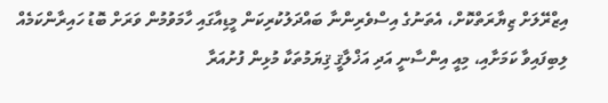އިޒްރޭލަށް ޒިޔާރަތްކޮށް، އެތަނުގެ އިސްވެރިންނާ ބައްދަލުކުރިކަން މީޑިއާގައި ހާމަވުމުން ވަރަށް ބޮޑު ހައިރާންކަމެއް ލިބިފައިވާ ކަމަށާއި، މިއީ އިންސާނީ އަދި އަޚްލާޤީ ޤިޔަމުތަކާ މުޅިން ފުށުއަރާ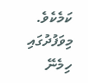ކަމެކެވެ.
މިވަފުދުގައި ހިމެނޭ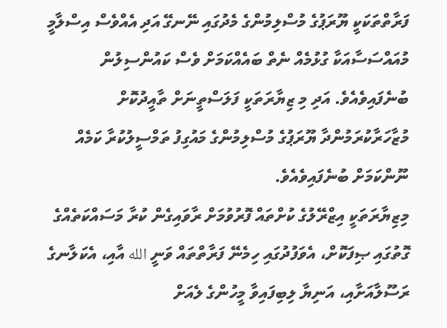ފަރާތްތަކަކީ ޔޫރަޕުގެ މުސްލިމުންގެ މެދުގައި ނޭނގޭ އަދި އެއްވެސް އިސްލާމީ މުއައްސަސާއަކާ ގުޅުމެއް ނެތް ބައެއްކަމަށް ވެސް ކައުންސިލުން ބުނެފައިވެއެވެ. އަދި މި ޒިޔާރަތަކީ ފަލަސްތީނަށް ތާއީދުކޮށް މުޒާހަރާކުރަމުންދާ ޔޫރަޕުގެ މުސްލިމުންގެ މައުގިފު ތަމްސީލުކުރާ ކަމެއް ނޫންކަމަށް ބުނެފައިވެއެވެ.
މިޒިޔާރަތަކީ އިޒްރޭލުގެ ކުށްތައް ފޮރުވުމަށް ރާވައިގެން ކުރާ މަސައްކަތެއްގެ ގޮތުގައި ޞިފަކޮށް، އެވަފުދުގައި ހިމެނޭ ފަރާތްތައް ވަނީ الله އާއި، އެކަލާނގެ ރަސޫލާއަށާއި، އަނިޔާ ލިބިފައިވާ މީހުންގެ ލެއަށް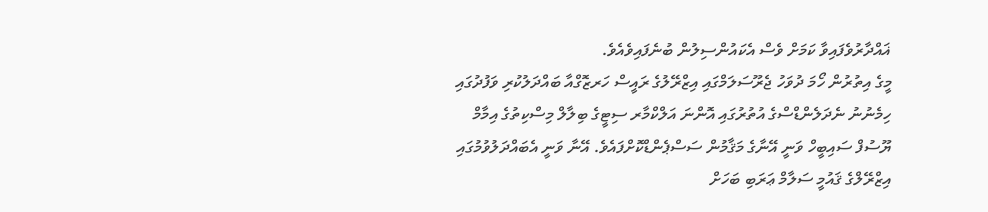ޣައްދާރުވެފައިވާ ކަމަށް ވެސް އެކައުންސިލުން ބުނެފައިވެއެވެ.
މީގެ އިތުރުން ހޯމަ ދުވަހު ޖެރޫސަލަމްގައި އިޒްރޭލުގެ ރައީސް ހަރޒޮގްއާ ބައްދަލުކުރި ވަފުދުގައި ހިމެނުނު ނެދަލެންޑްސްގެ އުތުރުގައި އޮންނަ އަލްކްމާރ ސިޓީގެ ބިލާލް މިސްކިތުގެ އިމާމް ޔޫސުފް ސައިބީހް ވަނީ އޭނާގެ މަޤާމުން ސަސްޕެންޑްކޮށްފައެވެ. އޭނާ ވަނީ އެބައްދަލުވުމުގައި އިޒްރޭލްގެ ޤައުމީ ސަލާމް ޢަރަބި ބަހަށް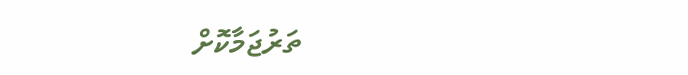ތަރުޖަމާކޮށް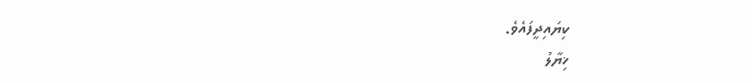ކިޔައިދީފައެވެ.
ޚިޔާލު